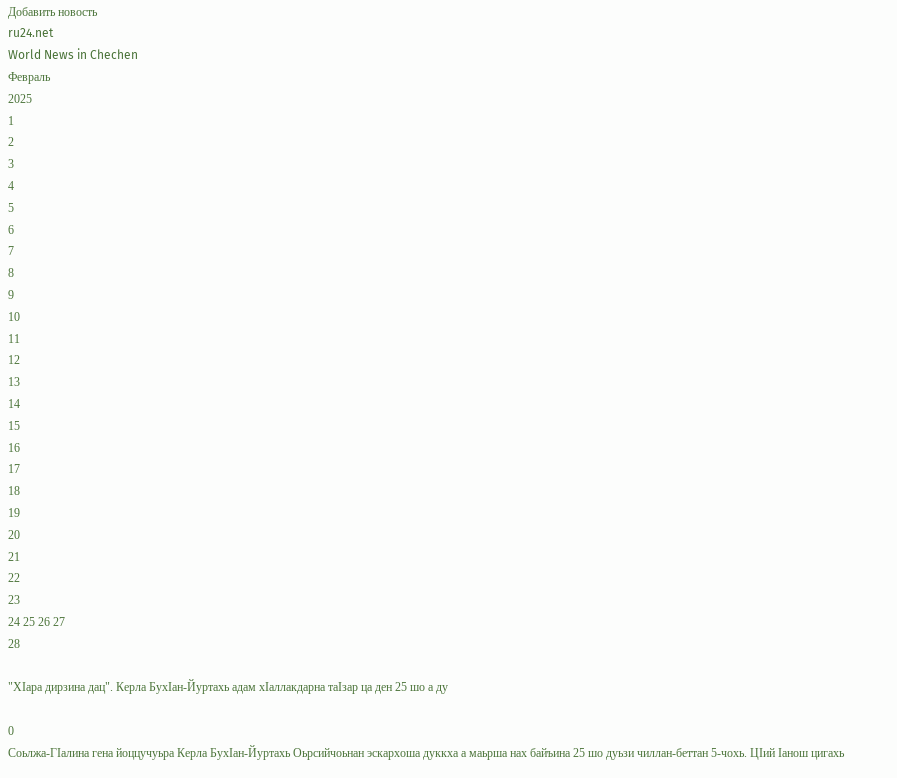Добавить новость
ru24.net
World News in Chechen
Февраль
2025
1
2
3
4
5
6
7
8
9
10
11
12
13
14
15
16
17
18
19
20
21
22
23
24 25 26 27
28

"ХIара дирзина дац". Керла БухIан-Йуртахь адам хIаллакдарна таIзар ца ден 25 шо а ду

0
Соьлжа-ГIалина гена йоццучуьра Керла БухIан-Йуртахь Оьрсийчоьнан эскархоша дуккха а маьрша нах байъина 25 шо дуьзи чиллан-беттан 5-чохь. ЦIий Iанош цигахь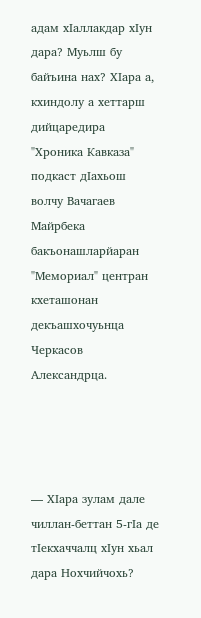адам хIаллакдар хIун дара? Муьлш бу байъина нах? ХIара а, кхиндолу а хеттарш дийцаредира "Хроника Кавказа" подкаст дIахьош волчу Вачагаев Майрбека бакъонашларйаран "Мемориал" центран кхеташонан декъашхочуьнца Черкасов Александрца.




— ХIара зулам дале чиллан-беттан 5-гIа де тIекхаччалц хIун хьал дара Нохчийчохь?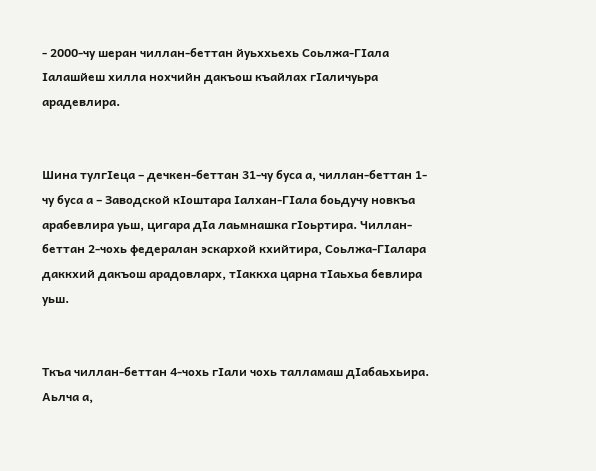- 2000-чу шеран чиллан-беттан йуьххьехь Соьлжа-ГIала Iалашйеш хилла нохчийн дакъош къайлах гIаличуьра арадевлира.


Шина тулгIеца – дечкен-беттан 31-чу буса а, чиллан-беттан 1-чу буса а – Заводской кIоштара Iалхан-ГIала боьдучу новкъа арабевлира уьш, цигара дIа лаьмнашка гIоьртира. Чиллан-беттан 2-чохь федералан эскархой кхийтира, Соьлжа-ГIалара даккхий дакъош арадовларх, тIаккха царна тIаьхьа бевлира уьш.


Ткъа чиллан-беттан 4-чохь гIали чохь талламаш дIабаьхьира. Аьлча а,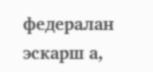федералан эскарш а,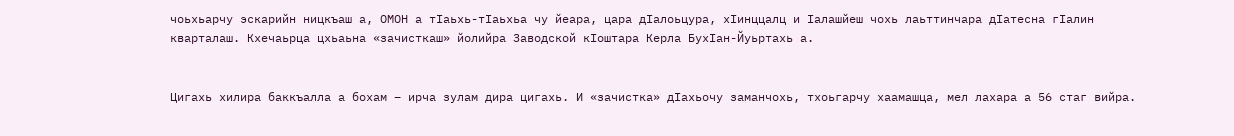чоьхьарчу эскарийн ницкъаш а, ОМОН а тIаьхь-тIаьхьа чу йеара, цара дIалоьцура, хIинццалц и Iалашйеш чохь лаьттинчара дIатесна гIалин кварталаш. Кхечаьрца цхьаьна «зачисткаш» йолийра Заводской кIоштара Керла БухIан-Йуьртахь а.


Цигахь хилира баккъалла а бохам – ирча зулам дира цигахь. И «зачистка» дIахьочу заманчохь, тхоьгарчу хаамашца, мел лахара а 56 стаг вийра.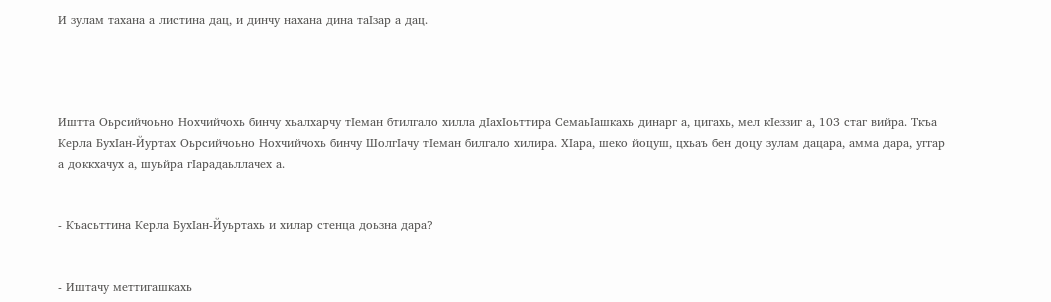И зулам тахана а листина дац, и динчу нахана дина таIзар а дац.




Иштта Оьрсийчоьно Нохчийчохь бинчу хьалхарчу тIеман бтилгало хилла дIахIоьттира СемаьIашкахь динарг а, цигахь, мел кIеззиг а, 103 стаг вийра. Ткъа Керла БухIан-Йуртах Оьрсийчоьно Нохчийчохь бинчу ШолгIачу тIеман билгало хилира. ХIара, шеко йоцуш, цхьаъ бен доцу зулам дацара, амма дара, уггар а доккхачух а, шуьйра гIарадаьллачех а.


- Къасьттина Керла БухIан-Йуьртахь и хилар стенца доьзна дара?


- Иштачу меттигашкахь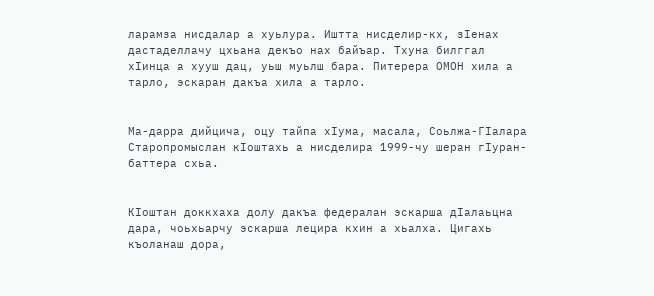ларамза нисдалар а хуьлура. Иштта нисделир-кх, зIенах дастаделлачу цхьана декъо нах байъар. Тхуна билггал хIинца а хууш дац, уьш муьлш бара. Питерера ОМОН хила а тарло, эскаран дакъа хила а тарло.


Ма-дарра дийцича, оцу тайпа хIума, масала, Соьлжа-ГIалара Старопромыслан кIоштахь а нисделира 1999-чу шеран гIуран-баттера схьа.


КIоштан доккхаха долу дакъа федералан эскарша дIалаьцна дара, чоьхьарчу эскарша лецира кхин а хьалха. Цигахь къоланаш дора,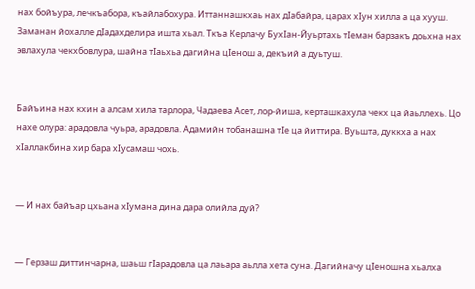нах бойъура, лечкъабора, къайлабохура. Иттаннашкхаь нах дIабайра, царах хIун хилла а ца хууш. Заманан йохалле дIадахделира ишта хьал. Ткъа Керлачу БухIан-Йуьртахь тIеман барзакъ доьхна нах эвлахула чекхбовлура, шайна тIаьхьа дагийна цIенош а, декъий а дуьтуш.


Байъина нах кхин а алсам хила тарлора, Чадаева Асет, лор-йиша, керташкахула чекх ца йаьллехь. Цо нахе олура: арадовла чуьра, арадовла. Адамийн тобанашна тIе ца йиттира. Вуьшта, дуккха а нах хIаллакбина хир бара хIусамаш чохь.


— И нах байъар цхьана хIумана дина дара олийла дуй?


— Герзаш диттинчарна, шаьш гIарадовла ца лаьара аьлла хета суна. Дагийначу цIеношна хьалха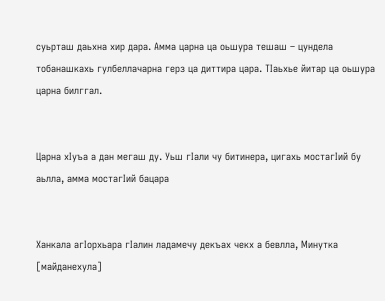суьрташ даьхна хир дара. Амма царна ца оьшура тешаш – цундела тобанашкахь гулбеллачарна герз ца диттира цара. ТIаьхье йитар ца оьшура царна билггал.


Царна хӀуъа а дан мегаш ду. Уьш гӀали чу битинера, цигахь мостагӀий бу аьлла, амма мостагӀий бацара


Ханкала агӀорхьара гӀалин ладамечу декъах чекх а бевлла, Минутка [майданехула]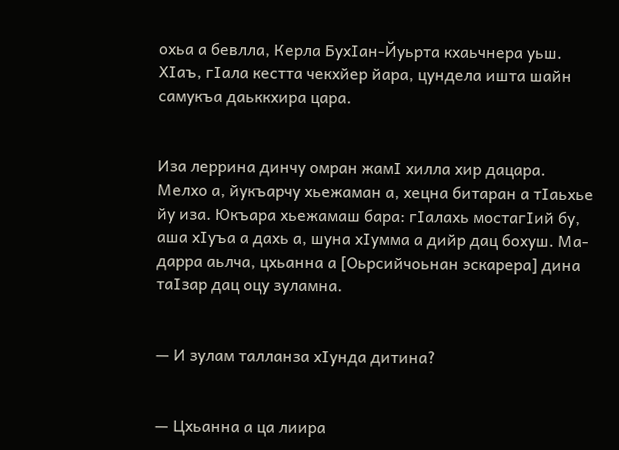охьа а бевлла, Керла БухIан-Йуьрта кхаьчнера уьш. ХӀаъ, гӀала кестта чекхйер йара, цундела ишта шайн самукъа даьккхира цара.


Иза леррина динчу омран жамӀ хилла хир дацара. Мелхо а, йукъарчу хьежаман а, хецна битаран а тӀаьхье йу иза. Юкъара хьежамаш бара: гӀалахь мостагӀий бу, аша хIуъа а дахь а, шуна хӀумма а дийр дац бохуш. Ма-дарра аьлча, цхьанна а [Оьрсийчоьнан эскарера] дина таIзар дац оцу зуламна.


— И зулам талланза хIунда дитина?


— Цхьанна а ца лиира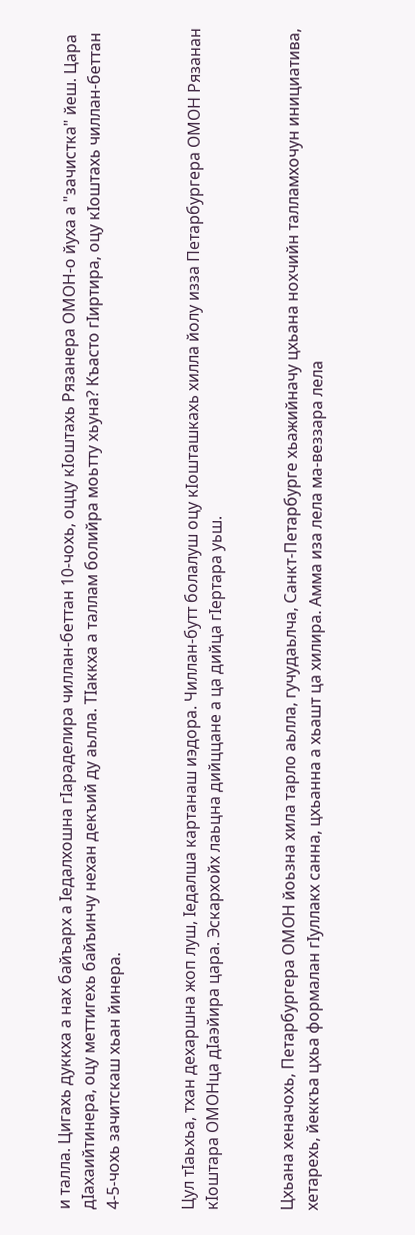и талла. Цигахь дуккха а нах байъарх а Iедалхошна гIараделира чиллан-беттан 10-чохь, оццу кIоштахь Рязанера ОМОН-о йуха а "зачистка" йеш. Цара дIахаийтинера, оцу меттигехь байъинчу нехан декъий ду аьлла. ТIаккха а таллам болийра моьтту хьуна? Къасто гIиртира, оцу кIоштахь чиллан-беттан 4-5-чохь зачитскаш хьан йинера.


Цул тӀаьхьа, тхан дехаршна жоп луш, Ӏедалша картанаш иэдора. Чиллан-бутт болалуш оцу кӀошташкахь хилла йолу изза Петарбургера ОМОН Рязанан кIоштара ОМОНца дIаэйира цара. Эскархойх лаьцна дийццане а ца дийца гӀертара уьш.


Цхьана хеначохь, Петарбургера ОМОН йоьзна хила тарло аьлла, гучудаьлча, Санкт-Петарбурге хьажийначу цхьана нохчийн талламхочун инициатива, хетарехь, йеккъа цхьа формалан гӀуллакх санна, цхьанна а хьашт ца хилира. Амма иза лела ма-веззара лела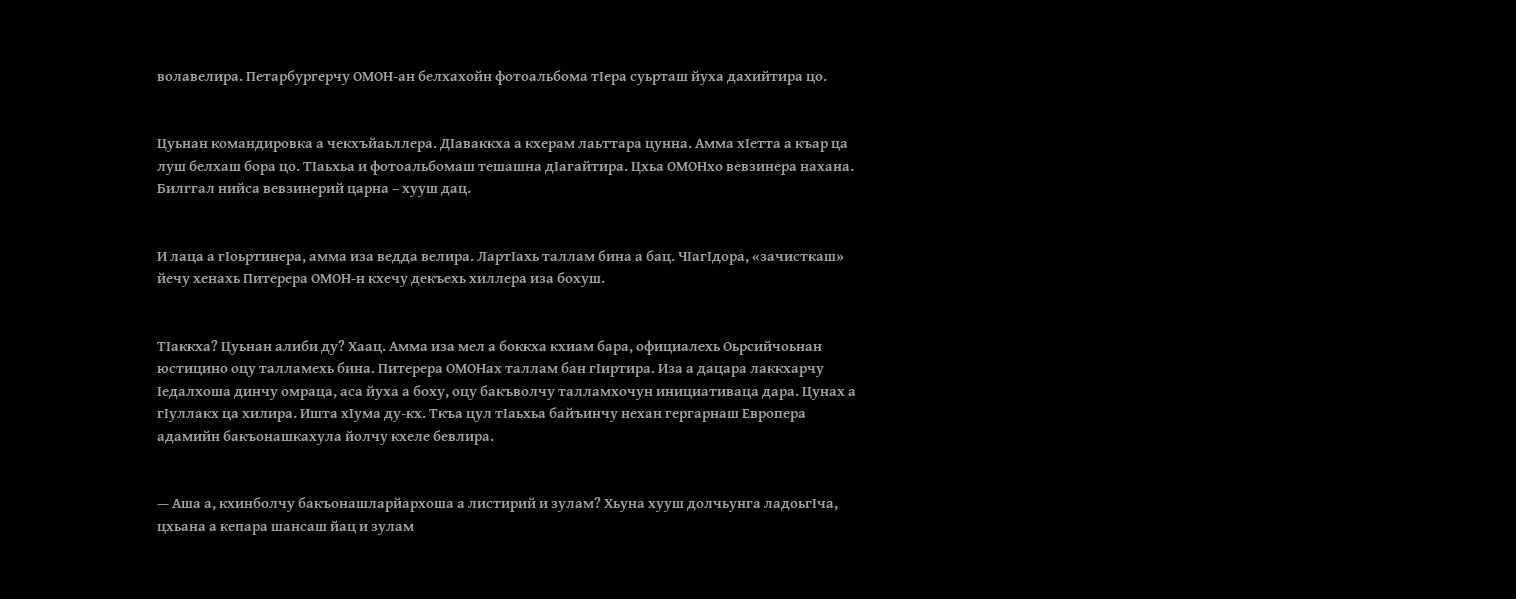волавелира. Петарбургерчу ОМОН-ан белхахойн фотоальбома тIера суьрташ йуха дахийтира цо.


Цуьнан командировка а чекхъйаьллера. ДIаваккха а кхерам лаьттара цунна. Амма хIетта а къар ца луш белхаш бора цо. ТIаьхьа и фотоальбомаш тешашна дIагайтира. Цхьа ОМОНхо вевзинера нахана. Билггал нийса вевзинерий царна – хууш дац.


И лаца а гIоьртинера, амма иза ведда велира. ЛартIахь таллам бина а бац. ЧIагIдора, «зачисткаш» йечу хенахь Питерера ОМОН-н кхечу декъехь хиллера иза бохуш.


ТIаккха? Цуьнан алиби ду? Хаац. Амма иза мел а боккха кхиам бара, официалехь Оьрсийчоьнан юстицино оцу талламехь бина. Питерера ОМОНах таллам бан гIиртира. Иза а дацара лаккхарчу Iедалхоша динчу омраца, аса йуха а боху, оцу бакъволчу талламхочун инициативаца дара. Цунах а гIуллакх ца хилира. Ишта хIума ду-кх. Ткъа цул тIаьхьа байъинчу нехан гергарнаш Европера адамийн бакъонашкахула йолчу кхеле бевлира.


— Аша а, кхинболчу бакъонашларйархоша а листирий и зулам? Хьуна хууш долчьунга ладоьгIча, цхьана а кепара шансаш йац и зулам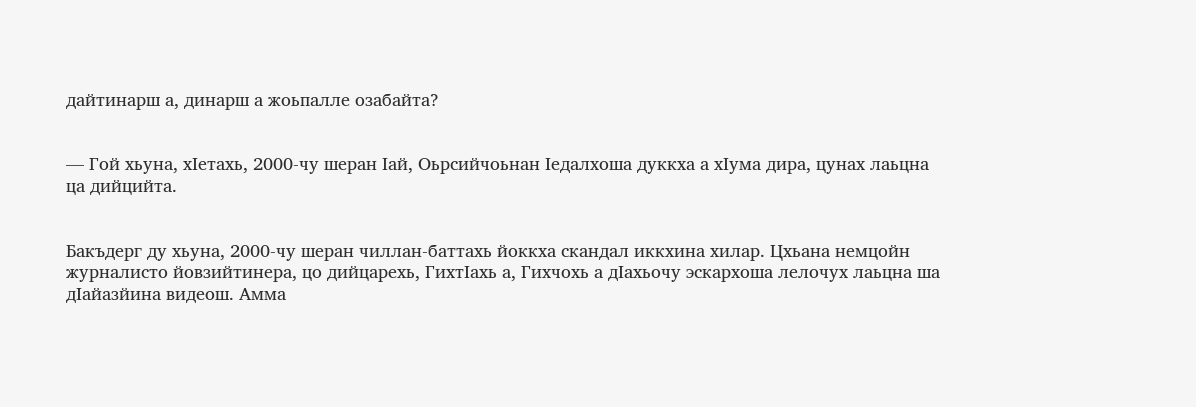дайтинарш а, динарш а жоьпалле озабайта?


— Гой хьуна, хIетахь, 2000-чу шеран Iай, Оьрсийчоьнан Iедалхоша дуккха а хIума дира, цунах лаьцна ца дийцийта.


Бакъдерг ду хьуна, 2000-чу шеран чиллан-баттахь йоккха скандал иккхина хилар. Цхьана немцойн журналисто йовзийтинера, цо дийцарехь, ГихтIахь а, Гихчохь а дӀахьочу эскархоша лелочух лаьцна ша дIайазйина видеош. Амма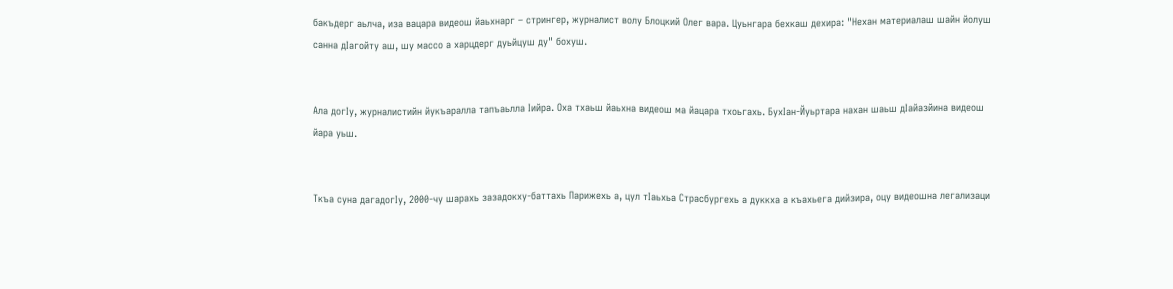бакъдерг аьлча, иза вацара видеош йаьхнарг – стрингер, журналист волу Блоцкий Олег вара. Цуьнгара бехкаш дехира: "Нехан материалаш шайн йолуш санна дIагойту аш, шу массо а харцдерг дуьйцуш ду" бохуш.


Ала догIу, журналистийн йукъаралла тапъаьлла Iийра. Оха тхаьш йаьхна видеош ма йацара тхоьгахь. БухIан-Йуьртара нахан шаьш дIайазйина видеош йара уьш.


Ткъа суна дагадогӀу, 2000-чу шарахь зазадокху-баттахь Парижехь а, цул тӀаьхьа Страсбургехь а дуккха а къахьега дийзира, оцу видеошна легализаци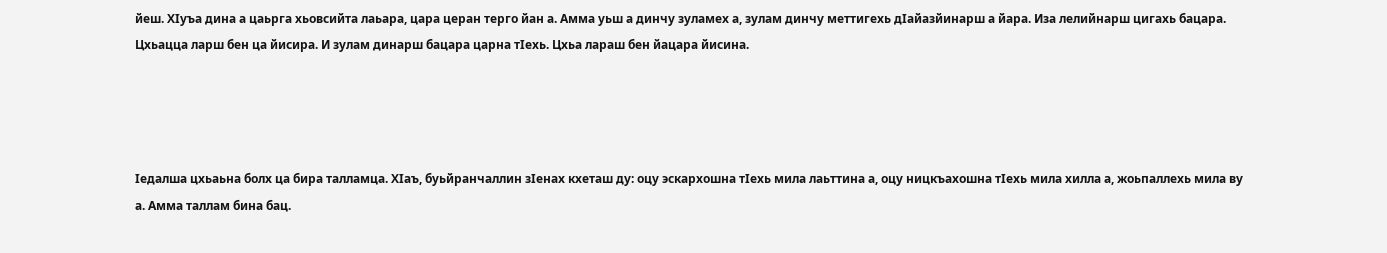йеш. ХIуъа дина а цаьрга хьовсийта лаьара, цара церан терго йан а. Амма уьш а динчу зуламех а, зулам динчу меттигехь дIайазйинарш а йара. Иза лелийнарш цигахь бацара. Цхьацца ларш бен ца йисира. И зулам динарш бацара царна тIехь. Цхьа лараш бен йацара йисина.




Ӏедалша цхьаьна болх ца бира талламца. ХӀаъ, буьйранчаллин зIенах кхеташ ду: оцу эскархошна тIехь мила лаьттина а, оцу ницкъахошна тIехь мила хилла а, жоьпаллехь мила ву а. Амма таллам бина бац.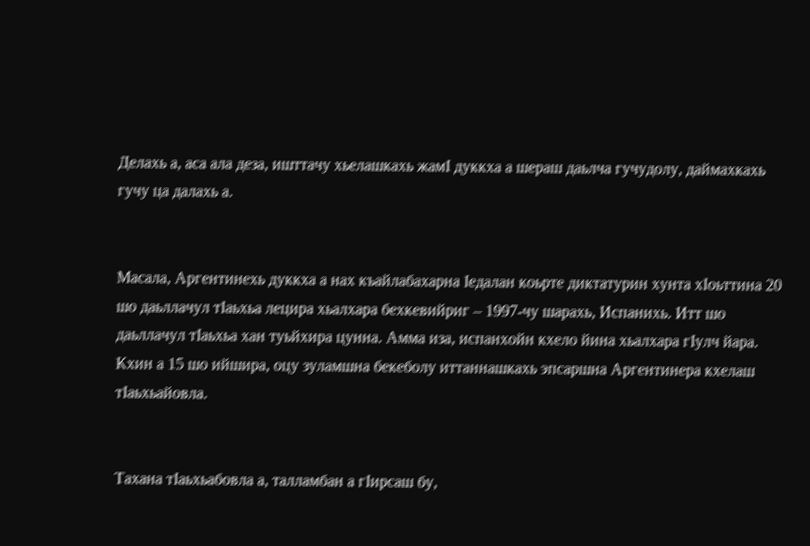Делахь а, аса ала деза, ишттачу хьелашкахь жамӀ дуккха а шераш даьлча гучудолу, даймахкахь гучу ца далахь а.


Масала, Аргентинехь дуккха а нах къайлабахарна Iедалан коьрте диктатурин хунта хIоьттина 20 шо даьллачул тIаьхьа лецира хьалхара бехкевийриг – 1997-чу шарахь, Испанихь. Итт шо даьллачул тIаьхьа хан туьйхира цунна. Амма иза, испанхойн кхело йина хьалхара гIулч йара. Кхин а 15 шо ийшира, оцу зуламшна бекеболу иттаннашкахь эпсаршна Аргентинера кхелаш тIаьхьайовла.


Тахана тIаьхьабовла а, талламбан а гIирсаш бу,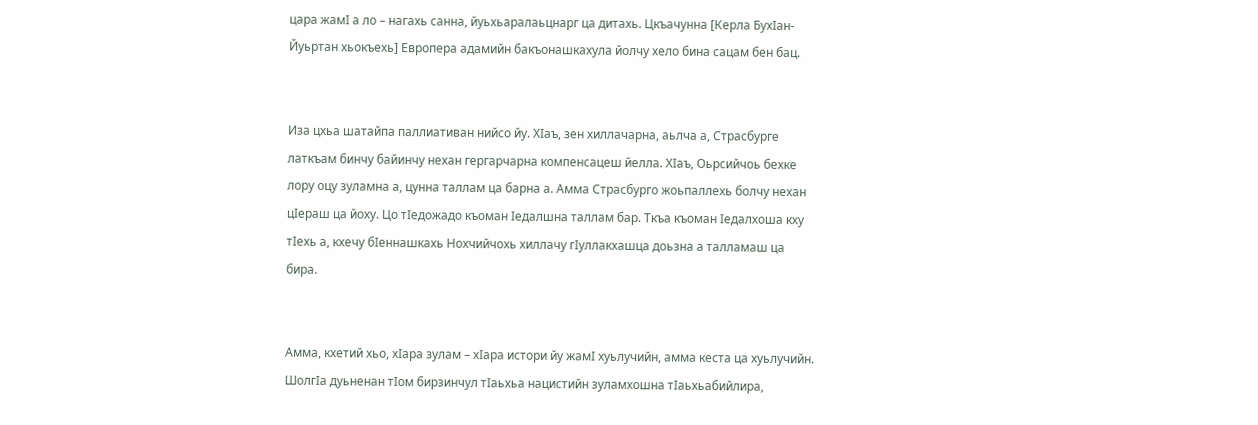цара жамI а ло – нагахь санна, йуьхьаралаьцнарг ца дитахь. Цкъачунна [Керла БухIан-Йуьртан хьокъехь] Европера адамийн бакъонашкахула йолчу хело бина сацам бен бац.


Иза цхьа шатайпа паллиативан нийсо йу. ХӀаъ, зен хиллачарна, аьлча а, Страсбурге латкъам бинчу байинчу нехан гергарчарна компенсацеш йелла. ХӀаъ, Оьрсийчоь бехке лору оцу зуламна а, цунна таллам ца барна а. Амма Страсбурго жоьпаллехь болчу нехан цӀераш ца йоху. Цо тIедожадо къоман Ӏедалшна таллам бар. Ткъа къоман Iедалхоша кху тIехь а, кхечу бIеннашкахь Нохчийчохь хиллачу гIуллакхашца доьзна а талламаш ца бира.


Амма, кхетий хьо, хIара зулам – хIара истори йу жамI хуьлучийн, амма кеста ца хуьлучийн. ШолгIа дуьненан тIом бирзинчул тIаьхьа нацистийн зуламхошна тIаьхьабийлира,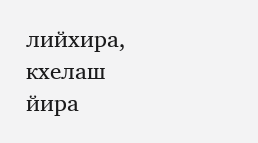лийхира, кхелаш йира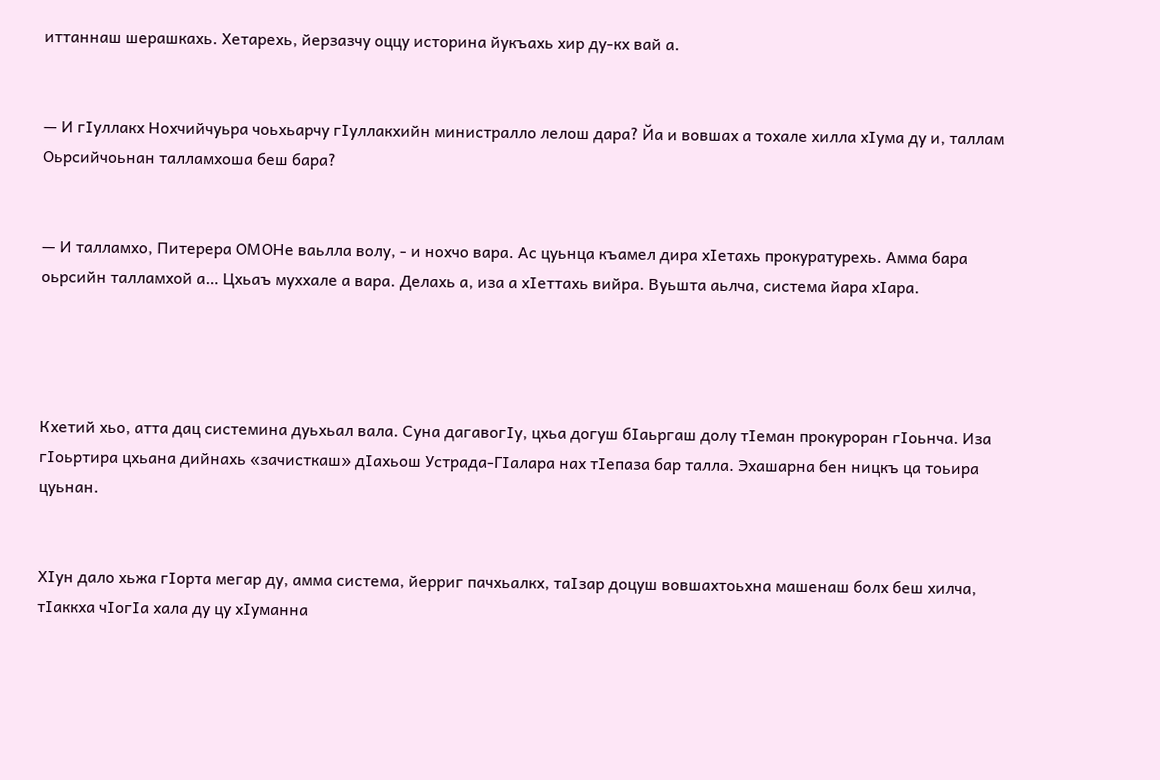иттаннаш шерашкахь. Хетарехь, йерзазчу оццу историна йукъахь хир ду-кх вай а.


— И гIуллакх Нохчийчуьра чоьхьарчу гIуллакхийн министралло лелош дара? Йа и вовшах а тохале хилла хIума ду и, таллам Оьрсийчоьнан талламхоша беш бара?


— И талламхо, Питерера ОМОНе ваьлла волу, - и нохчо вара. Ас цуьнца къамел дира хIетахь прокуратурехь. Амма бара оьрсийн талламхой а… Цхьаъ муххале а вара. Делахь а, иза а хIеттахь вийра. Вуьшта аьлча, система йара хIара.




Кхетий хьо, атта дац системина дуьхьал вала. Суна дагавогIу, цхьа догуш бIаьргаш долу тIеман прокуроран гIоьнча. Иза гIоьртира цхьана дийнахь «зачисткаш» дIахьош Устрада-ГIалара нах тIепаза бар талла. Эхашарна бен ницкъ ца тоьира цуьнан.


ХIун дало хьжа гӀорта мегар ду, амма система, йерриг пачхьалкх, таӀзар доцуш вовшахтоьхна машенаш болх беш хилча, тӀаккха чӀогӀа хала ду цу хӀуманна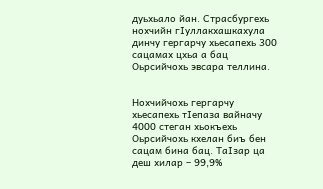дуьхьало йан. Страсбургехь нохчийн гӀуллакхашкахула динчу гергарчу хьесапехь 300 сацамах цхьа а бац Оьрсийчохь эвсара теллина.


Нохчийчохь гергарчу хьесапехь тIепаза вайначу 4000 стеган хьокъехь Оьрсийчохь кхелан биъ бен сацам бина бац. ТаӀзар ца деш хилар – 99,9%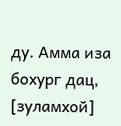ду. Амма иза бохург дац, [зуламхой]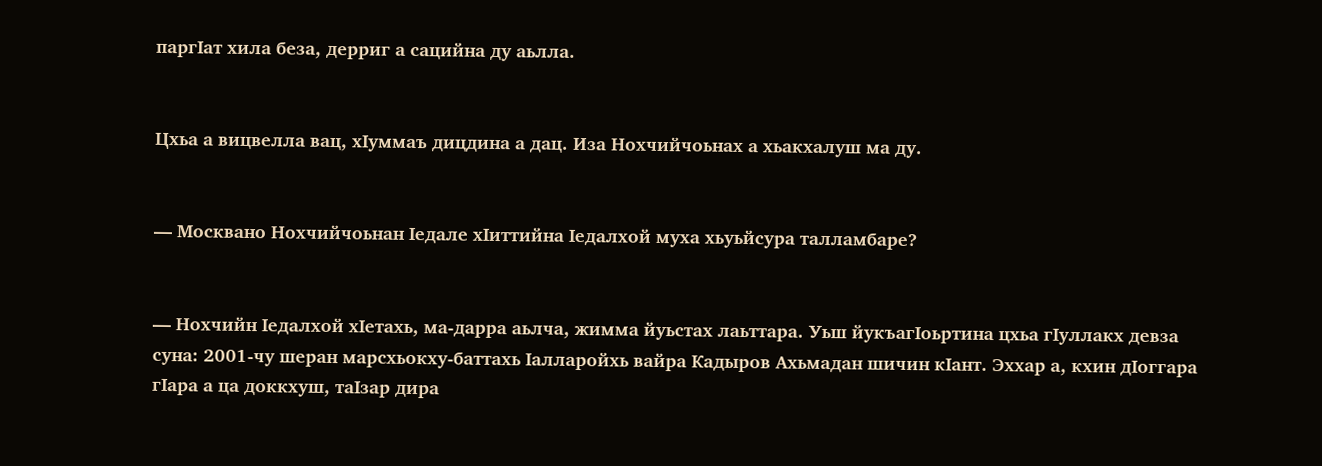паргIат хила беза, дерриг а сацийна ду аьлла.


Цхьа а вицвелла вац, хӀуммаъ дицдина а дац. Иза Нохчийчоьнах а хьакхалуш ма ду.


— Москвано Нохчийчоьнан Iедале хIиттийна Iедалхой муха хьуьйсура талламбаре?


— Нохчийн Iедалхой хIетахь, ма-дарра аьлча, жимма йуьстах лаьттара. Уьш йукъагIоьртина цхьа гIуллакх девза суна: 2001-чу шеран марсхьокху-баттахь Iалларойхь вайра Кадыров Ахьмадан шичин кIант. Эххар а, кхин дIоггара гIара а ца доккхуш, таIзар дира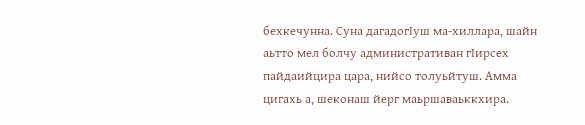бехкечунна. Суна дагадогIуш ма-хиллара, шайн аьтто мел болчу административан гIирсех пайдаийцира цара, нийсо толуьйтуш. Амма цигахь а, шеконаш йерг маьршаваьккхира.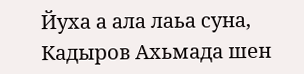Йуха а ала лаьа суна, Кадыров Ахьмада шен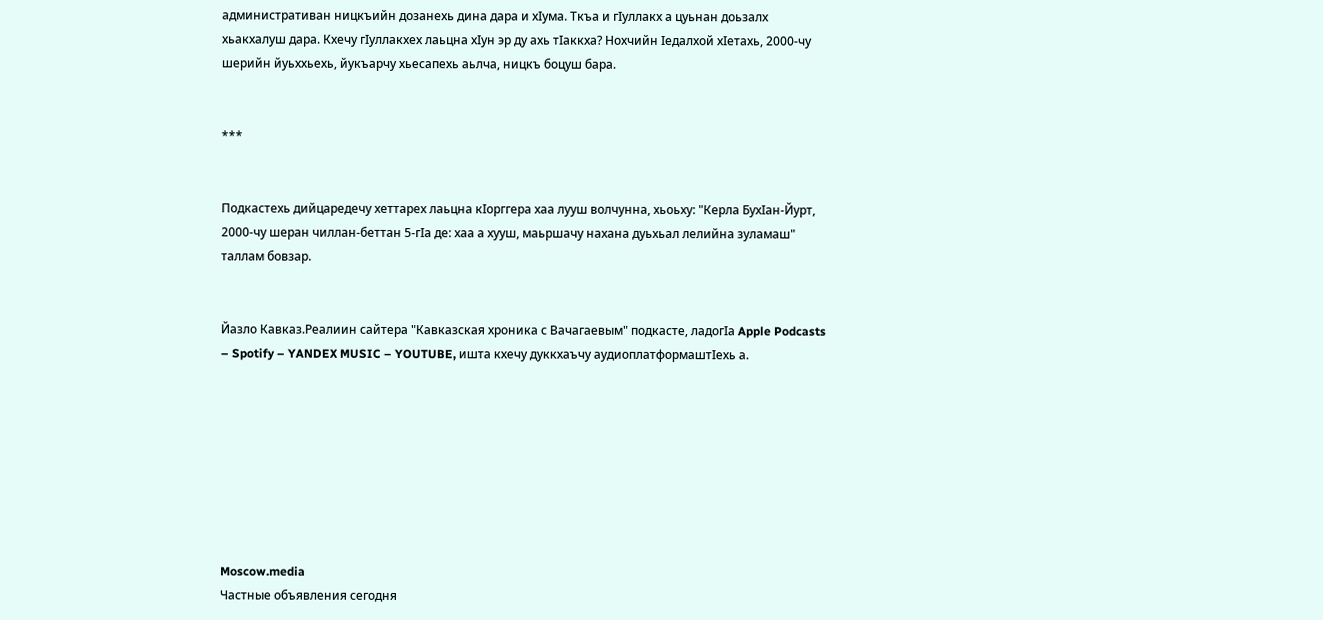административан ницкъийн дозанехь дина дара и хӀума. Ткъа и гIуллакх а цуьнан доьзалх хьакхалуш дара. Кхечу гӀуллакхех лаьцна хӀун эр ду ахь тIаккха? Нохчийн Ӏедалхой хӀетахь, 2000-чу шерийн йуьххьехь, йукъарчу хьесапехь аьлча, ницкъ боцуш бара.


***


Подкастехь дийцаредечу хеттарех лаьцна кIорггера хаа лууш волчунна, хьоьху: "Керла БухIан-Йурт, 2000-чу шеран чиллан-беттан 5-гIа де: хаа а хууш, маьршачу нахана дуьхьал лелийна зуламаш" таллам бовзар.


Йазло Кавказ.Реалиин сайтера "Кавказская хроника с Вачагаевым" подкасте, ладогIа Apple Podcasts – Spotify – YANDEX MUSIC – YOUTUBE, ишта кхечу дуккхаъчу аудиоплатформаштIехь а.








Moscow.media
Частные объявления сегодня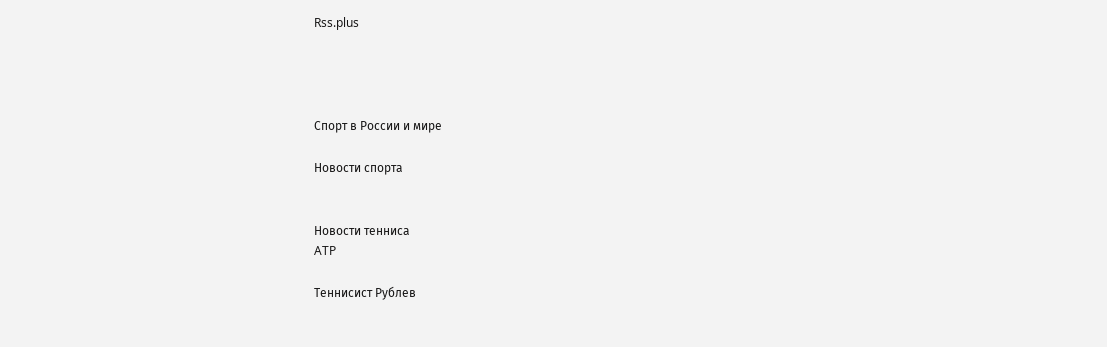Rss.plus




Спорт в России и мире

Новости спорта


Новости тенниса
ATP

Теннисист Рублев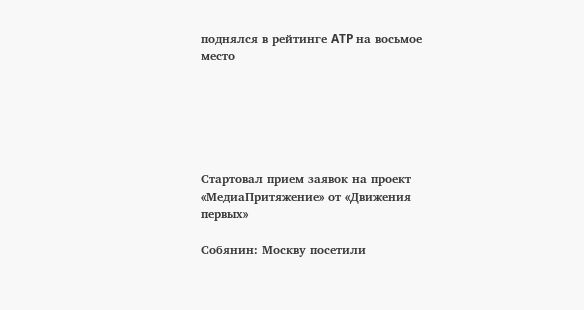поднялся в рейтинге ATP на восьмое место






Стартовал прием заявок на проект «МедиаПритяжение» от «Движения первых»

Собянин: Москву посетили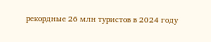рекордные 26 млн туристов в 2024 году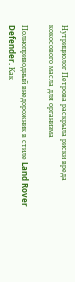Нутрициолог Петрова раскрыла риски вреда кокосового масла для организма

Полноприводный внедорожник в стиле Land Rover Defender. Как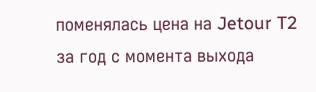поменялась цена на Jetour T2 за год с момента выхода